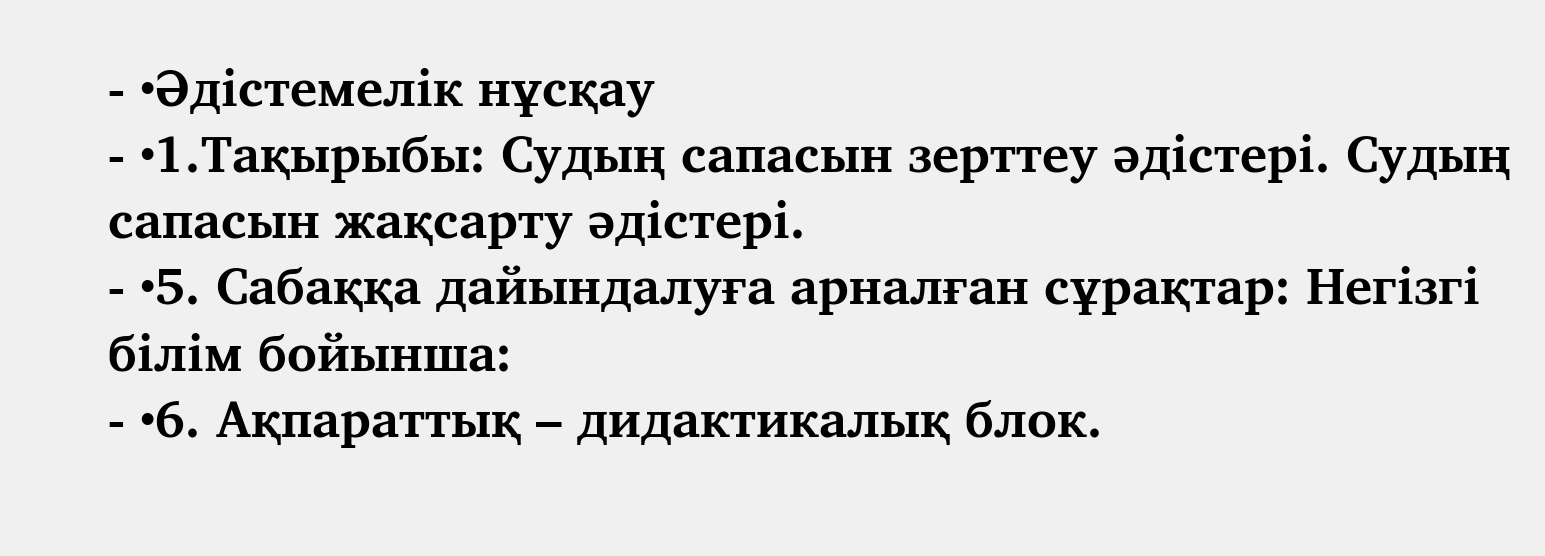- •Әдістемелік нұсқау
- •1.Тақырыбы: Судың сапасын зерттеу әдістері. Судың сапасын жақсарту әдістері.
- •5. Сабаққа дайындалуға арналған сұрақтар: Негізгі білім бойынша:
- •6. Ақпараттық – дидактикалық блок.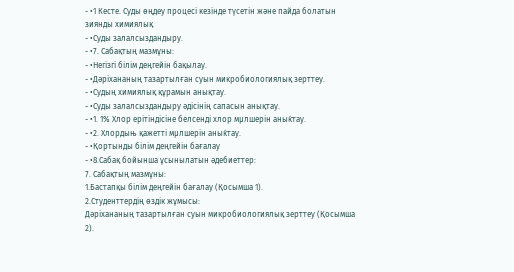- •1 Кесте. Суды өңдеу процесі кезінде түсетін және пайда болатын зиянды химиялық
- •Суды залалсыздандыру.
- •7. Сабақтың мазмұны:
- •Негізгі білім деңгейін бақылау.
- •Дәріхананың тазартылған суын микробиологиялық зерттеу.
- •Судың химиялық құрамын анықтау.
- •Суды залалсыздандыру әдісінің сапасын анықтау.
- •1. 1% Хлор ерітіндісіне белсенді хлор мµлшерін аныќтау.
- •2. Хлордыњ қажетті мµлшерін аныќтау.
- •Қортынды білім деңгейін бағалау
- •8.Сабақ бойынша ұсынылатын әдебиеттер:
7. Сабақтың мазмұны:
1.Бастапқы білім деңгейін бағалау (Қосымша 1).
2.Студенттердің өздік жұмысы:
Дәріхананың тазартылған суын микробиологиялық зерттеу (Қосымша 2).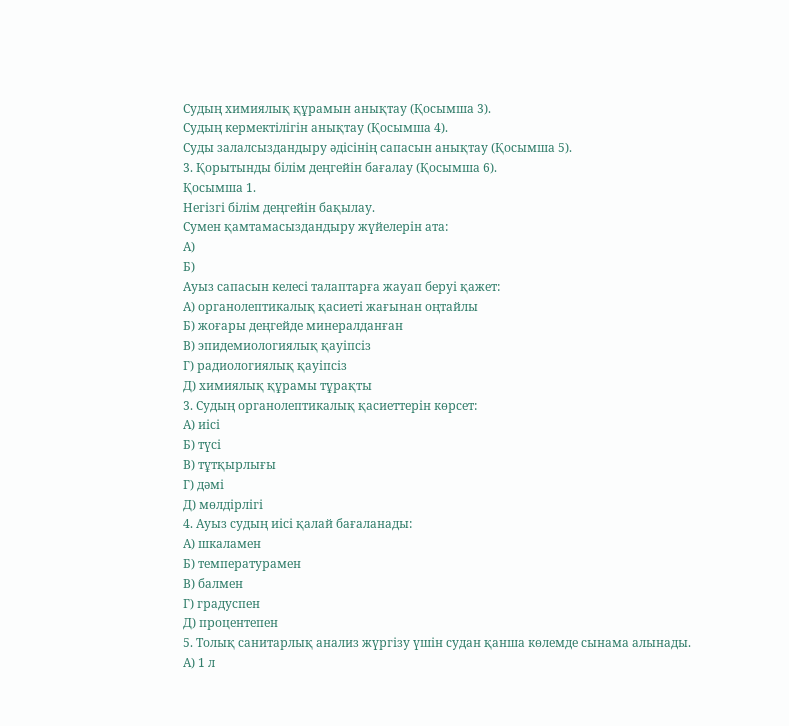Судың химиялық құрамын анықтау (Қосымша 3).
Судың кермектілігін анықтау (Қосымша 4).
Суды залалсыздандыру әдісінің сапасын анықтау (Қосымша 5).
3. Қорытынды білім деңгейін бағалау (Қосымша 6).
Қосымша 1.
Негізгі білім деңгейін бақылау.
Сумен қамтамасыздандыру жүйелерін ата:
А)
Б)
Ауыз сапасын келесі талаптарға жауап беруі қажет:
А) органолептикалық қасиеті жағынан оңтайлы
Б) жоғары деңгейде минералданған
В) эпидемиологиялық қауіпсіз
Г) радиологиялық қауіпсіз
Д) химиялық құрамы тұрақты
3. Судың органолептикалық қасиеттерін көрсет:
А) иісі
Б) түсі
В) тұтқырлығы
Г) дәмі
Д) мөлдірлігі
4. Ауыз судың иісі қалай бағаланады:
А) шкаламен
Б) температурамен
В) балмен
Г) градуспен
Д) процентепен
5. Толық санитарлық анализ жүргізу үшін судан қанша көлемде сынама алынады.
А) 1 л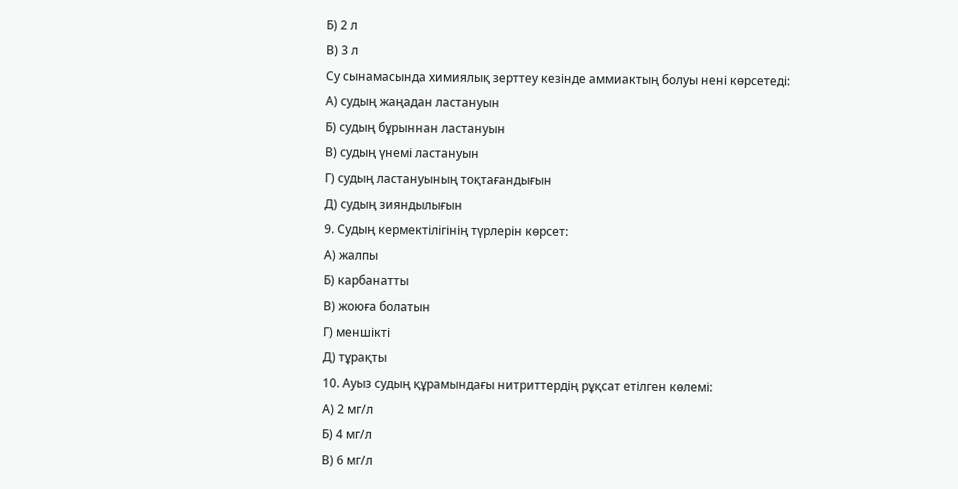Б) 2 л
В) 3 л
Су сынамасында химиялық зерттеу кезінде аммиактың болуы нені көрсетеді:
А) судың жаңадан ластануын
Б) судың бұрыннан ластануын
В) судың үнемі ластануын
Г) судың ластануының тоқтағандығын
Д) судың зияндылығын
9. Судың кермектілігінің түрлерін көрсет:
А) жалпы
Б) карбанатты
В) жоюға болатын
Г) меншікті
Д) тұрақты
10. Ауыз судың құрамындағы нитриттердің рұқсат етілген көлемі:
А) 2 мг/л
Б) 4 мг/л
В) 6 мг/л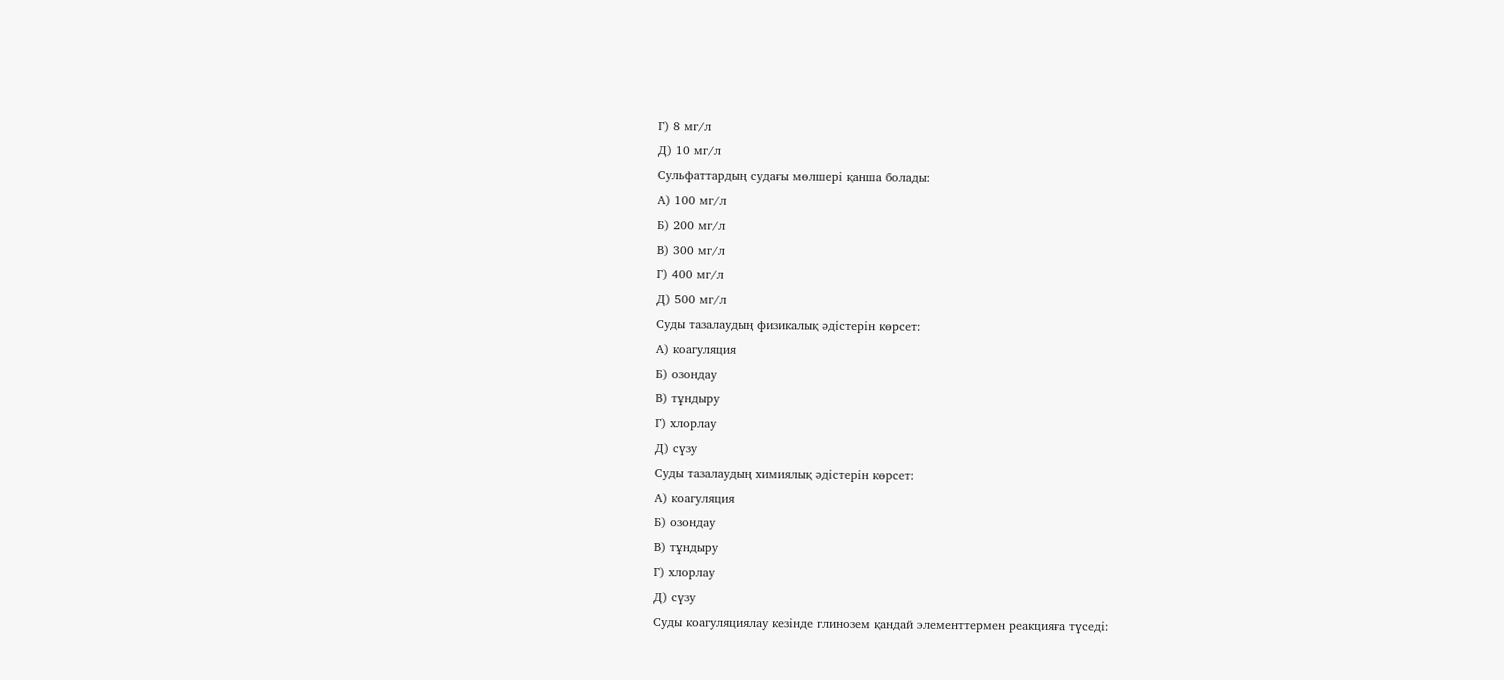Г) 8 мг/л
Д) 10 мг/л
Сульфаттардың судағы мөлшері қанша болады:
А) 100 мг/л
Б) 200 мг/л
В) 300 мг/л
Г) 400 мг/л
Д) 500 мг/л
Суды тазалаудың физикалық әдістерін көрсет:
А) коагуляция
Б) озондау
В) тұндыру
Г) хлорлау
Д) сүзу
Суды тазалаудың химиялық әдістерін көрсет:
А) коагуляция
Б) озондау
В) тұндыру
Г) хлорлау
Д) сүзу
Суды коагуляциялау кезінде глинозем қандай элементтермен реакцияға түседі: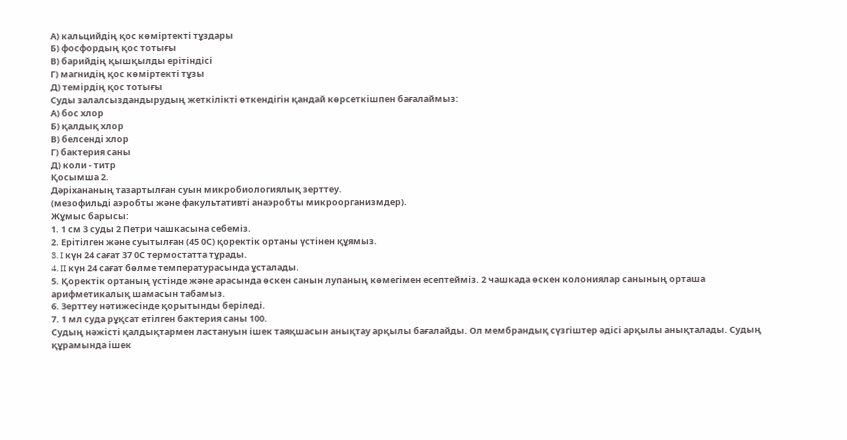А) кальцийдің қос көміртекті тұздары
Б) фосфордың қос тотығы
В) барийдің қышқылды ерітіндісі
Г) магнидің қос көміртекті тұзы
Д) темірдің қос тотығы
Суды залалсыздандырудың жеткілікті өткендігін қандай көрсеткішпен бағалаймыз:
А) бос хлор
Б) қалдық хлор
В) белсенді хлор
Г) бактерия саны
Д) коли - титр
Қосымша 2.
Дәріхананың тазартылған суын микробиологиялық зерттеу.
(мезофильді аэробты және факультативті анаэробты микроорганизмдер).
Жұмыс барысы:
1. 1 см 3 суды 2 Петри чашкасына себеміз.
2. Ерітілген және суытылған (45 0С) қоректік ортаны үстінен құямыз.
3. I күн 24 сағат 37 0С термостатта тұрады.
4. II күн 24 сағат бөлме температурасында ұсталады.
5. Қоректік ортаның үстінде және арасында өскен санын лупаның көмегімен есептейміз. 2 чашкада өскен колониялар санының орташа арифметикалық шамасын табамыз.
6. Зерттеу нәтижесінде қорытынды беріледі.
7. 1 мл суда рұқсат етілген бактерия саны 100.
Судың нәжісті қалдықтармен ластануын ішек таяқшасын анықтау арқылы бағалайды. Ол мембрандық сүзгіштер әдісі арқылы анықталады. Судың құрамында ішек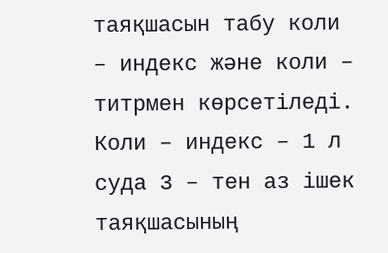таяқшасын табу коли – индекс және коли – титрмен көрсетіледі.
Коли – индекс – 1 л суда 3 – тен аз ішек таяқшасының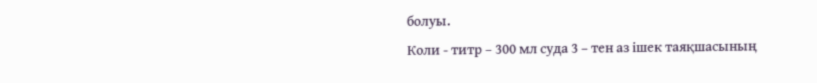болуы.
Коли - титр – 300 мл суда 3 – тен аз ішек таяқшасының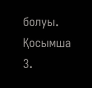болуы.
Қосымша 3.